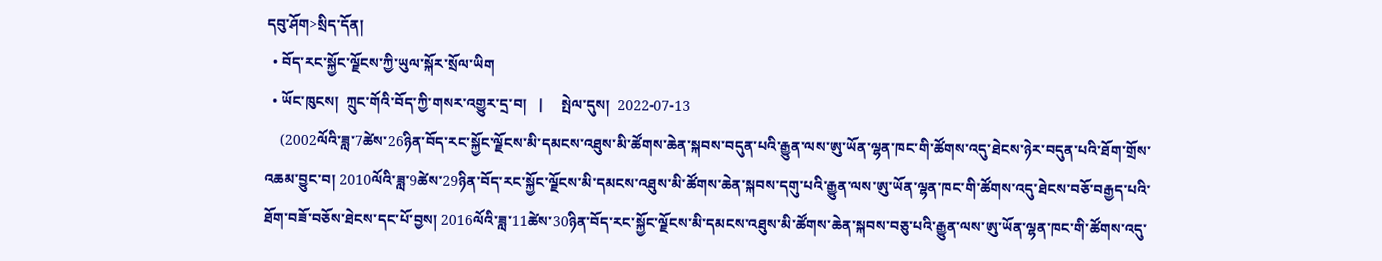དབུ་ཤོག>སྲིད་དོན།
  • བོད་རང་སྐྱོང་ལྗོངས་ཀྱི་ཡུལ་སྐོར་སྲོལ་ཡིག
  • ཡོང་ཁུངས།  ཀྲུང་གོའི་བོད་ཀྱི་གསར་འགྱུར་དྲ་བ།   |     སྤེལ་དུས།  2022-07-13
    (2002ལོའི་ཟླ་7ཚེས་26ཉིན་བོད་རང་སྐྱོང་ལྗོངས་མི་དམངས་འཐུས་མི་ཚོགས་ཆེན་སྐབས་བདུན་པའི་རྒྱུན་ལས་ཨུ་ཡོན་ལྷན་ཁང་གི་ཚོགས་འདུ་ཐེངས་ཉེར་བདུན་པའི་ཐོག་གྲོས་འཆམ་བྱུང་བ། 2010ལོའི་ཟླ་9ཚེས་29ཉིན་བོད་རང་སྐྱོང་ལྗོངས་མི་དམངས་འཐུས་མི་ཚོགས་ཆེན་སྐབས་དགུ་པའི་རྒྱུན་ལས་ཨུ་ཡོན་ལྷན་ཁང་གི་ཚོགས་འདུ་ཐེངས་བཅོ་བརྒྱད་པའི་ཐོག་བཟོ་བཅོས་ཐེངས་དང་པོ་བྱས། 2016ལོའི་ཟླ་11ཚེས་30ཉིན་བོད་རང་སྐྱོང་ལྗོངས་མི་དམངས་འཐུས་མི་ཚོགས་ཆེན་སྐབས་བཅུ་པའི་རྒྱུན་ལས་ཨུ་ཡོན་ལྷན་ཁང་གི་ཚོགས་འདུ་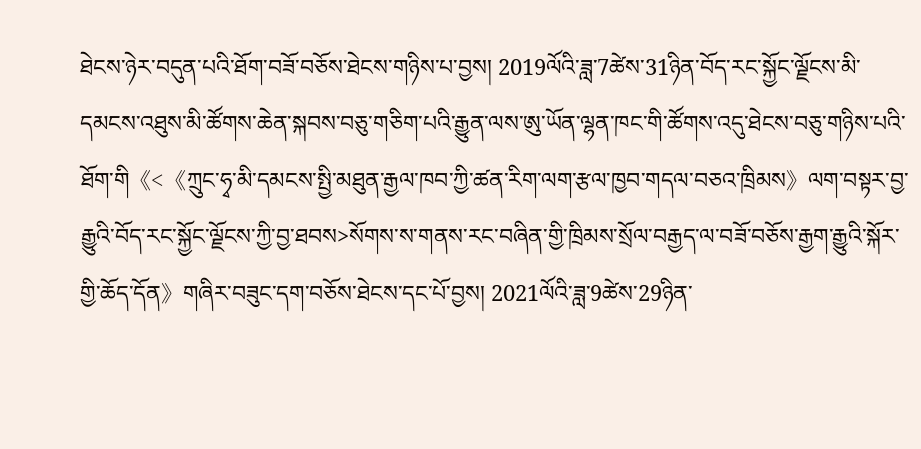ཐེངས་ཉེར་བདུན་པའི་ཐོག་བཟོ་བཅོས་ཐེངས་གཉིས་པ་བྱས། 2019ལོའི་ཟླ་7ཚེས་31ཉིན་བོད་རང་སྐྱོང་ལྗོངས་མི་དམངས་འཐུས་མི་ཚོགས་ཆེན་སྐབས་བཅུ་གཅིག་པའི་རྒྱུན་ལས་ཨུ་ཡོན་ལྷན་ཁང་གི་ཚོགས་འདུ་ཐེངས་བཅུ་གཉིས་པའི་ཐོག་གི《<《ཀྲུང་ཧྭ་མི་དམངས་སྤྱི་མཐུན་རྒྱལ་ཁབ་ཀྱི་ཚན་རིག་ལག་རྩལ་ཁྱབ་གདལ་བཅའ་ཁྲིམས》ལག་བསྟར་བྱ་རྒྱུའི་བོད་རང་སྐྱོང་ལྗོངས་ཀྱི་བྱ་ཐབས>སོགས་ས་གནས་རང་བཞིན་གྱི་ཁྲིམས་སྲོལ་བརྒྱད་ལ་བཟོ་བཅོས་རྒྱག་རྒྱུའི་སྐོར་གྱི་ཆོད་དོན》གཞིར་བཟུང་དག་བཅོས་ཐེངས་དང་པོ་བྱས། 2021ལོའི་ཟླ་9ཚེས་29ཉིན་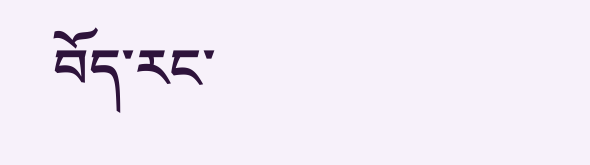བོད་རང་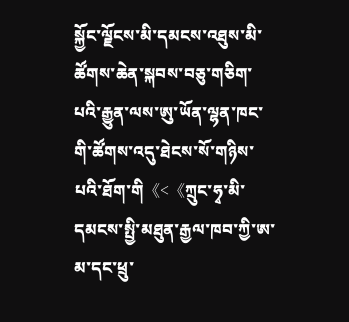སྐྱོང་ལྗོངས་མི་དམངས་འཐུས་མི་ཚོགས་ཆེན་སྐབས་བཅུ་གཅིག་པའི་རྒྱུན་ལས་ཨུ་ཡོན་ལྷན་ཁང་གི་ཚོགས་འདུ་ཐེངས་སོ་གཉིས་པའི་ཐོག་གི《<《ཀྲུང་ཧྭ་མི་དམངས་སྤྱི་མཐུན་རྒྱལ་ཁབ་ཀྱི་ཨ་མ་དང་ཕྲུ་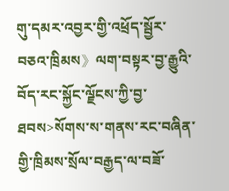གུ་དམར་འབྱར་གྱི་འཕྲོད་སྦྱོར་བཅའ་ཁྲིམས》ལག་བསྟར་བྱ་རྒྱུའི་བོད་རང་སྐྱོང་ལྗོངས་ཀྱི་བྱ་ཐབས>སོགས་ས་གནས་རང་བཞིན་གྱི་ཁྲིམས་སྲོལ་བརྒྱད་ལ་བཟོ་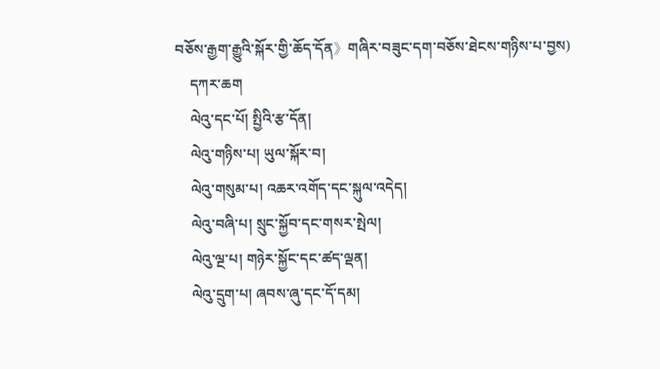བཅོས་རྒྱག་རྒྱུའི་སྐོར་གྱི་ཆོད་དོན》གཞིར་བཟུང་དག་བཅོས་ཐེངས་གཉིས་པ་བྱས)
    དཀར་ཆག
    ལེའུ་དང་པོ། སྤྱིའི་རྩ་དོན།
    ལེའུ་གཉིས་པ། ཡུལ་སྐོར་བ།
    ལེའུ་གསུམ་པ། འཆར་འགོད་དང་སྐུལ་འདེད།
    ལེའུ་བཞི་པ། སྲུང་སྐྱོབ་དང་གསར་སྤེལ།
    ལེའུ་ལྔ་པ། གཉེར་སྐྱོང་དང་ཚད་ལྡན།
    ལེའུ་དྲུག་པ། ཞབས་ཞུ་དང་དོ་དམ།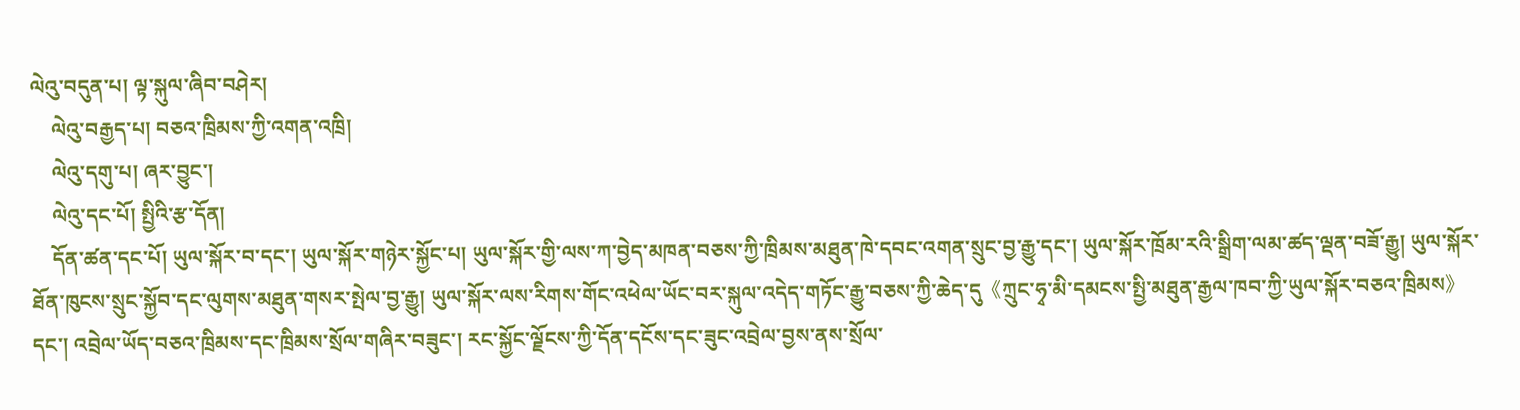ལེའུ་བདུན་པ། ལྟ་སྐུལ་ཞིབ་བཤེར།
    ལེའུ་བརྒྱད་པ། བཅའ་ཁྲིམས་ཀྱི་འགན་འཁྲི།
    ལེའུ་དགུ་པ། ཞར་བྱུང་།
    ལེའུ་དང་པོ། སྤྱིའི་རྩ་དོན།
    དོན་ཚན་དང་པོ། ཡུལ་སྐོར་བ་དང་། ཡུལ་སྐོར་གཉེར་སྐྱོང་པ། ཡུལ་སྐོར་གྱི་ལས་ཀ་བྱེད་མཁན་བཅས་ཀྱི་ཁྲིམས་མཐུན་ཁེ་དབང་འགན་སྲུང་བྱ་རྒྱུ་དང་། ཡུལ་སྐོར་ཁྲོམ་རའི་སྒྲིག་ལམ་ཚད་ལྡན་བཟོ་རྒྱུ། ཡུལ་སྐོར་ཐོན་ཁུངས་སྲུང་སྐྱོབ་དང་ལུགས་མཐུན་གསར་སྤེལ་བྱ་རྒྱུ། ཡུལ་སྐོར་ལས་རིགས་གོང་འཕེལ་ཡོང་བར་སྐུལ་འདེད་གཏོང་རྒྱུ་བཅས་ཀྱི་ཆེད་དུ《ཀྲུང་ཧྭ་མི་དམངས་སྤྱི་མཐུན་རྒྱལ་ཁབ་ཀྱི་ཡུལ་སྐོར་བཅའ་ཁྲིམས》དང་། འབྲེལ་ཡོད་བཅའ་ཁྲིམས་དང་ཁྲིམས་སྲོལ་གཞིར་བཟུང་། རང་སྐྱོང་ལྗོངས་ཀྱི་དོན་དངོས་དང་ཟུང་འབྲེལ་བྱས་ནས་སྲོལ་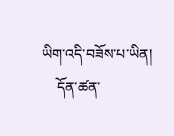ཡིག་འདི་བཟོས་པ་ཡིན།
    དོན་ཚན་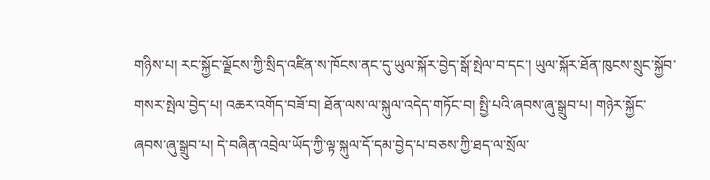གཉིས་པ། རང་སྐྱོང་ལྗོངས་ཀྱི་སྲིད་འཛིན་ས་ཁོངས་ནང་དུ་ཡུལ་སྐོར་བྱེད་སྒོ་སྤེལ་བ་དང་། ཡུལ་སྐོར་ཐོན་ཁུངས་སྲུང་སྐྱོབ་གསར་སྤེལ་བྱེད་པ། འཆར་འགོད་བཟོ་བ། ཐོན་ལས་ལ་སྐུལ་འདེད་གཏོང་བ། སྤྱི་པའི་ཞབས་ཞུ་སྒྲུབ་པ། གཉེར་སྐྱོང་ཞབས་ཞུ་སྒྲུབ་པ། དེ་བཞིན་འབྲེལ་ཡོད་ཀྱི་ལྟ་སྐུལ་དོ་དམ་བྱེད་པ་བཅས་ཀྱི་ཐད་ལ་སྲོལ་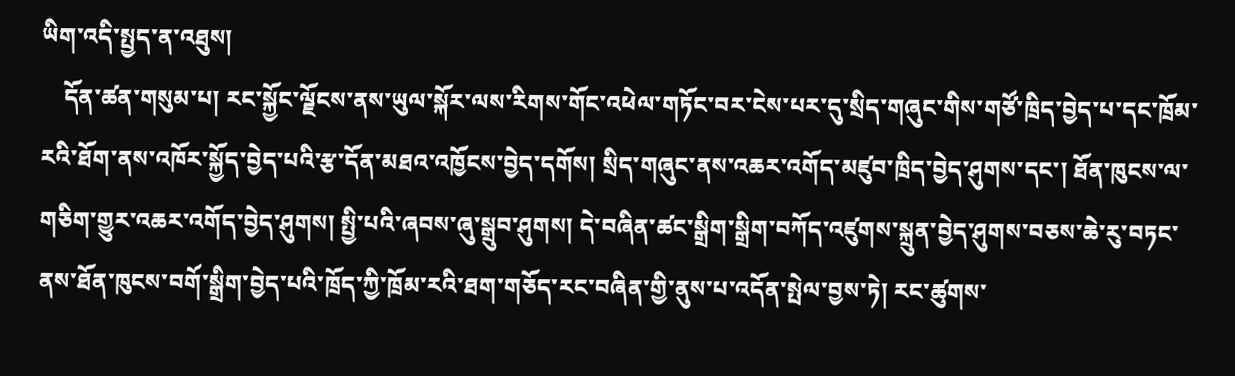ཡིག་འདི་སྤྱད་ན་འཐུས།
    དོན་ཚན་གསུམ་པ། རང་སྐྱོང་ལྗོངས་ནས་ཡུལ་སྐོར་ལས་རིགས་གོང་འཕེལ་གཏོང་བར་ངེས་པར་དུ་སྲིད་གཞུང་གིས་གཙོ་ཁྲིད་བྱེད་པ་དང་ཁྲོམ་རའི་ཐོག་ནས་འཁོར་སྐྱོད་བྱེད་པའི་རྩ་དོན་མཐའ་འཁྱོངས་བྱེད་དགོས། སྲིད་གཞུང་ནས་འཆར་འགོད་མཛུབ་ཁྲིད་བྱེད་ཤུགས་དང་། ཐོན་ཁུངས་ལ་གཅིག་གྱུར་འཆར་འགོད་བྱེད་ཤུགས། སྤྱི་པའི་ཞབས་ཞུ་སྒྲུབ་ཤུགས། དེ་བཞིན་ཚང་སྒྲིག་སྒྲིག་བཀོད་འཛུགས་སྐྲུན་བྱེད་ཤུགས་བཅས་ཆེ་རུ་བཏང་ནས་ཐོན་ཁུངས་བགོ་སྒྲིག་བྱེད་པའི་ཁྲོད་ཀྱི་ཁྲོམ་རའི་ཐག་གཅོད་རང་བཞིན་གྱི་ནུས་པ་འདོན་སྤེལ་བྱས་ཏེ། རང་ཚུགས་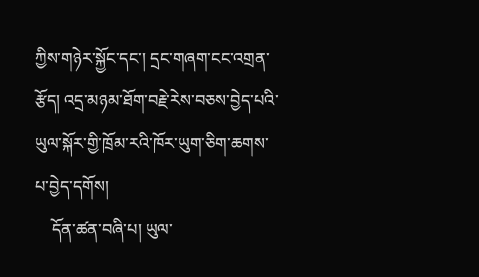ཀྱིས་གཉེར་སྐྱོང་དང་། དྲང་གཞག་ངང་འགྲན་རྩོད། འདྲ་མཉམ་ཐོག་བརྗེ་རེས་བཅས་བྱེད་པའི་ཡུལ་སྐོར་གྱི་ཁྲོམ་རའི་ཁོར་ཡུག་ཅིག་ཆགས་པ་བྱེད་དགོས།
    དོན་ཚན་བཞི་པ། ཡུལ་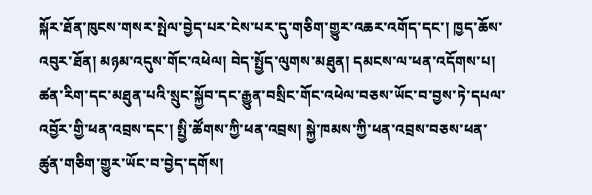སྐོར་ཐོན་ཁུངས་གསར་སྤེལ་བྱེད་པར་ངེས་པར་དུ་གཅིག་གྱུར་འཆར་འགོད་དང་། ཁྱད་ཆོས་འབུར་ཐོན། མཉམ་འདུས་གོང་འཕེལ། བེད་སྤྱོད་ལུགས་མཐུན། དམངས་ལ་ཕན་འདོགས་པ། ཚན་རིག་དང་མཐུན་པའི་སྲུང་སྐྱོབ་དང་རྒྱུན་བསྲིང་གོང་འཕེལ་བཅས་ཡོང་བ་བྱས་ཏེ་དཔལ་འབྱོར་གྱི་ཕན་འབྲས་དང་། སྤྱི་ཚོགས་ཀྱི་ཕན་འབྲས། སྐྱེ་ཁམས་ཀྱི་ཕན་འབྲས་བཅས་ཕན་ཚུན་གཅིག་གྱུར་ཡོང་བ་བྱེད་དགོས།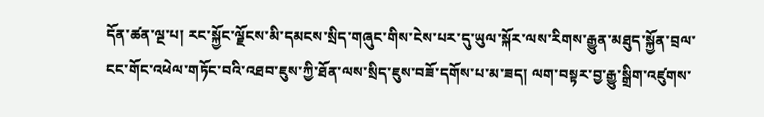དོན་ཚན་ལྔ་པ། རང་སྐྱོང་ལྗོངས་མི་དམངས་སྲིད་གཞུང་གིས་ངེས་པར་དུ་ཡུལ་སྐོར་ལས་རིགས་རྒྱུན་མཐུད་སྐྱོན་བྲལ་ངང་གོང་འཕེལ་གཏོང་བའི་འཐབ་ཇུས་ཀྱི་ཐོན་ལས་སྲིད་ཇུས་བཟོ་དགོས་པ་མ་ཟད། ལག་བསྟར་བྱ་རྒྱུ་སྒྲིག་འཛུགས་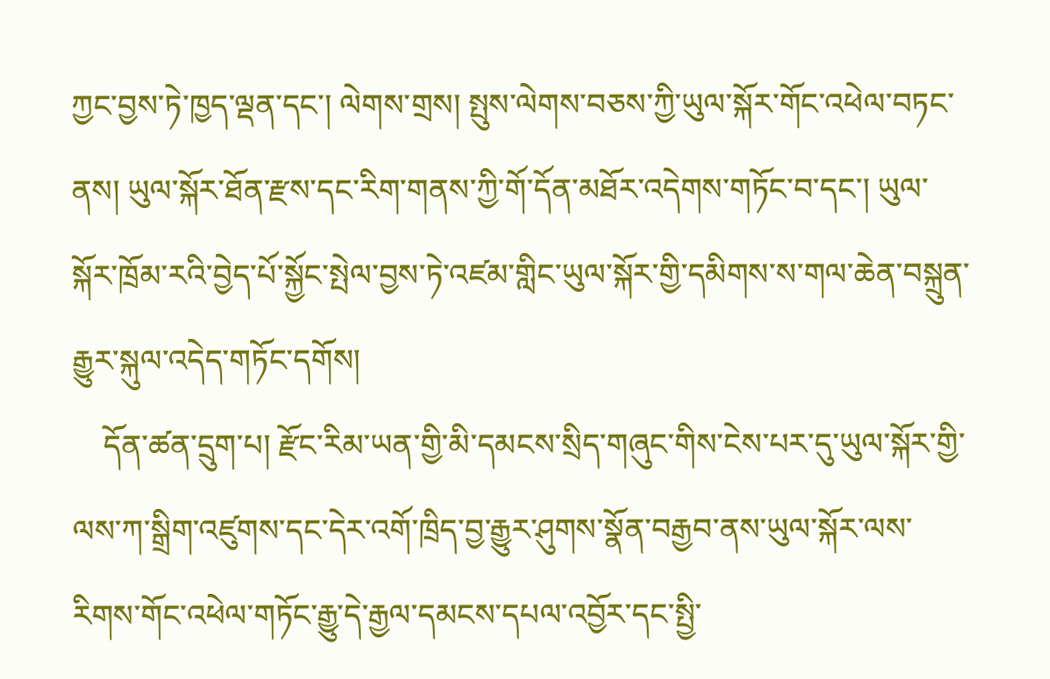ཀྱང་བྱས་ཏེ་ཁྱད་ལྡན་དང་། ལེགས་གྲས། སྤུས་ལེགས་བཅས་ཀྱི་ཡུལ་སྐོར་གོང་འཕེལ་བཏང་ནས། ཡུལ་སྐོར་ཐོན་རྫས་དང་རིག་གནས་ཀྱི་གོ་དོན་མཐོར་འདེགས་གཏོང་བ་དང་། ཡུལ་སྐོར་ཁྲོམ་རའི་བྱེད་པོ་སྐྱོང་སྤེལ་བྱས་ཏེ་འཛམ་གླིང་ཡུལ་སྐོར་གྱི་དམིགས་ས་གལ་ཆེན་བསྐྲུན་རྒྱུར་སྐུལ་འདེད་གཏོང་དགོས།
    དོན་ཚན་དྲུག་པ། རྫོང་རིམ་ཡན་གྱི་མི་དམངས་སྲིད་གཞུང་གིས་ངེས་པར་དུ་ཡུལ་སྐོར་གྱི་ལས་ཀ་སྒྲིག་འཛུགས་དང་དེར་འགོ་ཁྲིད་བྱ་རྒྱུར་ཤུགས་སྣོན་བརྒྱབ་ནས་ཡུལ་སྐོར་ལས་རིགས་གོང་འཕེལ་གཏོང་རྒྱུ་དེ་རྒྱལ་དམངས་དཔལ་འབྱོར་དང་སྤྱི་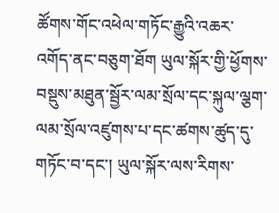ཚོགས་གོང་འཕེལ་གཏོང་རྒྱུའི་འཆར་འགོད་ནང་བཅུག་ཐོག ཡུལ་སྐོར་གྱི་ཕྱོགས་བསྡུས་མཐུན་སྦྱོར་ལམ་སྲོལ་དང་སྐུལ་ལྕག་ལམ་སྲོལ་འཛུགས་པ་དང་ཚགས་ཚུད་དུ་གཏོང་བ་དང་། ཡུལ་སྐོར་ལས་རིགས་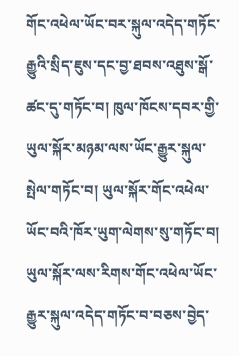གོང་འཕེལ་ཡོང་བར་སྐུལ་འདེད་གཏོང་རྒྱུའི་སྲིད་ཇུས་དང་བྱ་ཐབས་འཐུས་སྒོ་ཚང་དུ་གཏོང་བ། ཁུལ་ཁོངས་དབར་གྱི་ཡུལ་སྐོར་མཉམ་ལས་ཡོང་རྒྱུར་སྐུལ་སྤེལ་གཏོང་བ། ཡུལ་སྐོར་གོང་འཕེལ་ཡོང་བའི་ཁོར་ཡུག་ལེགས་སུ་གཏོང་བ། ཡུལ་སྐོར་ལས་རིགས་གོང་འཕེལ་ཡོང་རྒྱུར་སྐུལ་འདེད་གཏོང་བ་བཅས་བྱེད་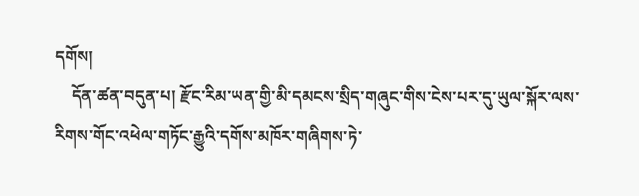དགོས།
    དོན་ཚན་བདུན་པ། རྫོང་རིམ་ཡན་གྱི་མི་དམངས་སྲིད་གཞུང་གིས་ངེས་པར་དུ་ཡུལ་སྐོར་ལས་རིགས་གོང་འཕེལ་གཏོང་རྒྱུའི་དགོས་མཁོར་གཞིགས་ཏེ་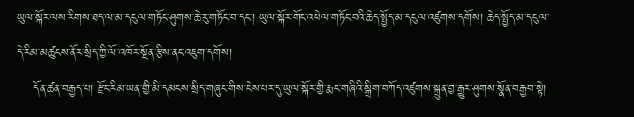ཡུལ་སྐོར་ལས་རིགས་ཐད་ལ་མ་དངུལ་གཏོང་ཤུགས་ཆེ་རུ་གཏོང་བ་དང་། ཡུལ་སྐོར་གོང་འཕེལ་གཏོང་བའི་ཆེད་སྤྱོད་མ་དངུལ་འཛུགས་དགོས། ཆེད་སྤྱོད་མ་དངུལ་དེ་རིམ་མཚུངས་ནོར་སྲིད་ཀྱི་ལོ་འཁོར་སྔོན་རྩིས་ནང་འཇུག་དགོས།
    དོན་ཚན་བརྒྱད་པ། རྫོང་རིམ་ཡན་གྱི་མི་དམངས་སྲིད་གཞུང་གིས་ངེས་པར་དུ་ཡུལ་སྐོར་གྱི་རྨང་གཞིའི་སྒྲིག་བཀོད་འཛུགས་སྐྲུན་བྱ་རྒྱུར་ཤུགས་སྣོན་བརྒྱབ་སྟེ།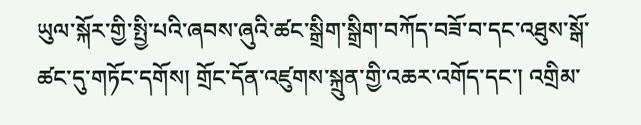ཡུལ་སྐོར་གྱི་སྤྱི་པའི་ཞབས་ཞུའི་ཚང་སྒྲིག་སྒྲིག་བཀོད་བཟོ་བ་དང་འཐུས་སྒོ་ཚང་དུ་གཏོང་དགོས། གྲོང་དོན་འཛུགས་སྐྲུན་གྱི་འཆར་འགོད་དང་། འགྲིམ་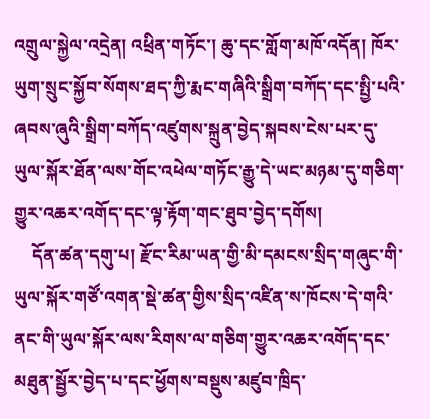འགྲུལ་སྐྱེལ་འདྲེན། འཕྲིན་གཏོང་། ཆུ་དང་གློག་མཁོ་འདོན། ཁོར་ཡུག་སྲུང་སྐྱོབ་སོགས་ཐད་ཀྱི་རྨང་གཞིའི་སྒྲིག་བཀོད་དང་སྤྱི་པའི་ཞབས་ཞུའི་སྒྲིག་བཀོད་འཛུགས་སྐྲུན་བྱེད་སྐབས་ངེས་པར་དུ་ཡུལ་སྐོར་ཐོན་ལས་གོང་འཕེལ་གཏོང་རྒྱུ་དེ་ཡང་མཉམ་དུ་གཅིག་གྱུར་འཆར་འགོད་དང་ལྟ་རྟོག་གང་ཐུབ་བྱེད་དགོས།
    དོན་ཚན་དགུ་པ། རྫོང་རིམ་ཡན་གྱི་མི་དམངས་སྲིད་གཞུང་གི་ཡུལ་སྐོར་གཙོ་འགན་སྡེ་ཚན་གྱིས་སྲིད་འཛིན་ས་ཁོངས་དེ་གའི་ནང་གི་ཡུལ་སྐོར་ལས་རིགས་ལ་གཅིག་གྱུར་འཆར་འགོད་དང་མཐུན་སྦྱོར་བྱེད་པ་དང་ཕྱོགས་བསྡུས་མཛུབ་ཁྲིད་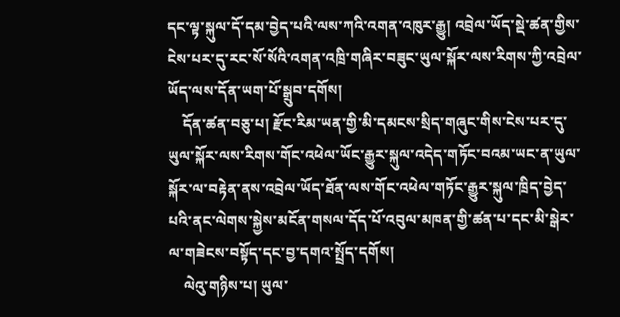དང་ལྟ་སྐུལ་དོ་དམ་བྱེད་པའི་ལས་ཀའི་འགན་འཁུར་རྒྱུ། འབྲེལ་ཡོད་སྡེ་ཚན་གྱིས་ངེས་པར་དུ་རང་སོ་སོའི་འགན་འཁྲི་གཞིར་བཟུང་ཡུལ་སྐོར་ལས་རིགས་ཀྱི་འབྲེལ་ཡོད་ལས་དོན་ཡག་པོ་སྒྲུབ་དགོས།
    དོན་ཚན་བཅུ་པ། རྫོང་རིམ་ཡན་གྱི་མི་དམངས་སྲིད་གཞུང་གིས་ངེས་པར་དུ་ཡུལ་སྐོར་ལས་རིགས་གོང་འཕེལ་ཡོང་རྒྱུར་སྐུལ་འདེད་གཏོང་བའམ་ཡང་ན་ཡུལ་སྐོར་ལ་བརྟེན་ནས་འབྲེལ་ཡོད་ཐོན་ལས་གོང་འཕེལ་གཏོང་རྒྱུར་སྐུལ་ཁྲིད་བྱེད་པའི་ནང་ལེགས་སྐྱེས་མངོན་གསལ་དོད་པོ་འབུལ་མཁན་གྱི་ཚན་པ་དང་མི་སྒེར་ལ་གཟེངས་བསྟོད་དང་བྱ་དགའ་སྤྲོད་དགོས།
    ལེའུ་གཉིས་པ། ཡུལ་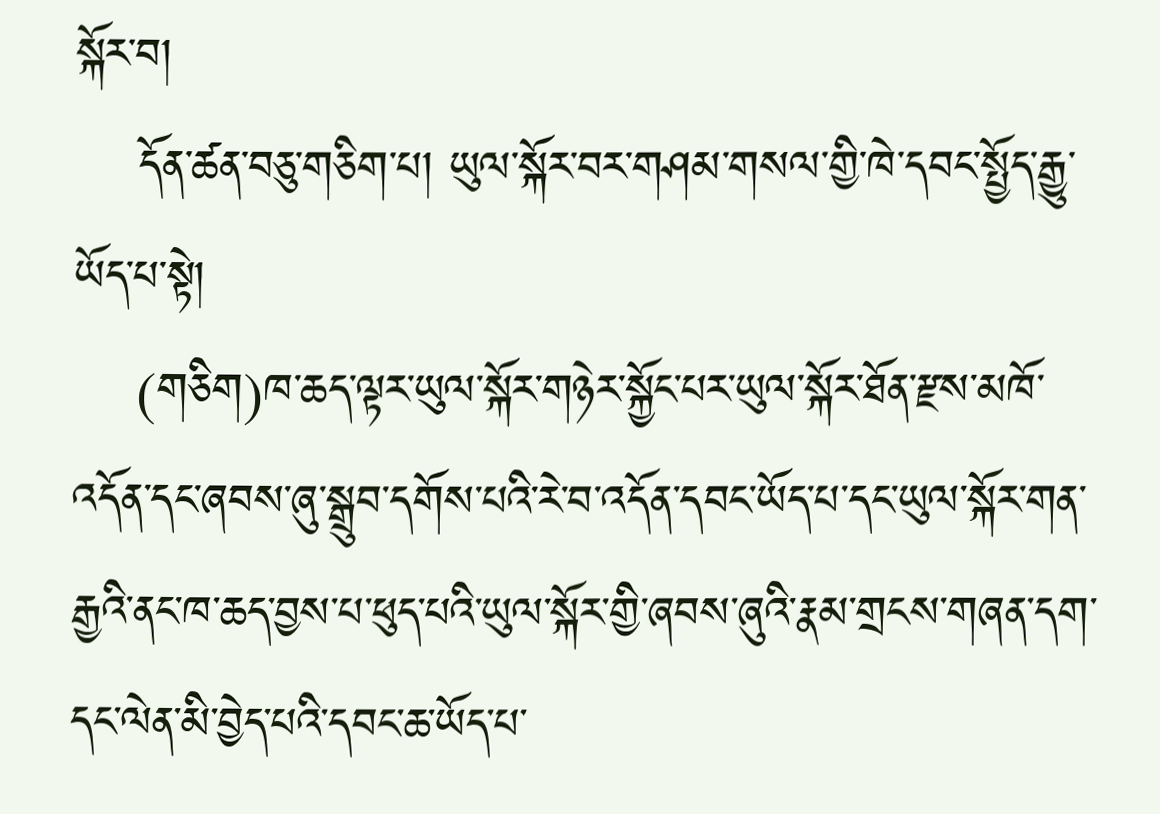སྐོར་བ།
    དོན་ཚན་བཅུ་གཅིག་པ། ཡུལ་སྐོར་བར་གཤམ་གསལ་གྱི་ཁེ་དབང་སྤྱོད་རྒྱུ་ཡོད་པ་སྟེ།
    (གཅིག)ཁ་ཆད་ལྟར་ཡུལ་སྐོར་གཉེར་སྐྱོང་པར་ཡུལ་སྐོར་ཐོན་རྫས་མཁོ་འདོན་དང་ཞབས་ཞུ་སྒྲུབ་དགོས་པའི་རེ་བ་འདོན་དབང་ཡོད་པ་དང་ཡུལ་སྐོར་གན་རྒྱའི་ནང་ཁ་ཆད་བྱས་པ་ཕུད་པའི་ཡུལ་སྐོར་གྱི་ཞབས་ཞུའི་རྣམ་གྲངས་གཞན་དག་དང་ལེན་མི་བྱེད་པའི་དབང་ཆ་ཡོད་པ་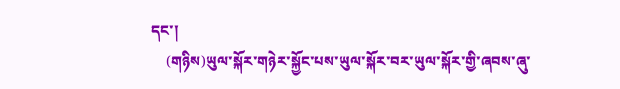དང་།
    (གཉིས)ཡུལ་སྐོར་གཉེར་སྐྱོང་པས་ཡུལ་སྐོར་བར་ཡུལ་སྐོར་གྱི་ཞབས་ཞུ་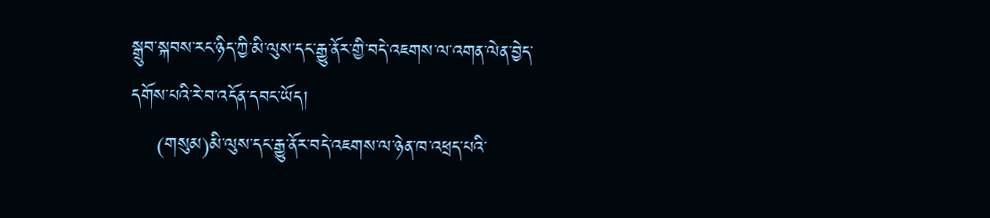སྒྲུབ་སྐབས་རང་ཉིད་ཀྱི་མི་ལུས་དང་རྒྱུ་ནོར་གྱི་བདེ་འཇགས་ལ་འགན་ལེན་བྱེད་དགོས་པའི་རེ་བ་འདོན་དབང་ཡོད།
    (གསུམ)མི་ལུས་དང་རྒྱུ་ནོར་བདེ་འཇགས་ལ་ཉེན་ཁ་འཕྲད་པའི་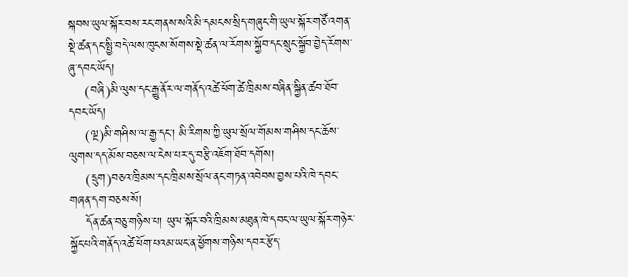སྐབས་ཡུལ་སྐོར་བས་རང་གནས་སའི་མི་དམངས་སྲིད་གཞུང་གི་ཡུལ་སྐོར་གཙོ་འགན་སྡེ་ཚན་དང་སྤྱི་བདེ་ལས་ཁུངས་སོགས་སྡེ་ཚན་ལ་རོགས་སྐྱོབ་དང་སྲུང་སྐྱོབ་བྱེད་རོགས་ཞུ་དབང་ཡོད།
    (བཞི)མི་ལུས་དང་རྒྱུ་ནོར་ལ་གནོད་འཚེ་ཕོག་ཚེ་ཁྲིམས་བཞིན་སྐྱིན་ཚབ་ཐོབ་དབང་ཡོད།
    (ལྔ)མི་གཤིས་ལ་རྒྱ་དང་། མི་རིགས་ཀྱི་ཡུལ་སྲོལ་གོམས་གཤིས་དང་ཆོས་ལུགས་དད་མོས་བཅས་ལ་ངེས་པར་དུ་བརྩི་འཇོག་ཐོབ་དགོས།
    (དྲུག)བཅའ་ཁྲིམས་དང་ཁྲིམས་སྲོལ་ནང་གཏན་འབེབས་བྱས་པའི་ཁེ་དབང་གཞན་དག་བཅས་སོ།
    དོན་ཚན་བཅུ་གཉིས་པ། ཡུལ་སྐོར་བའི་ཁྲིམས་མཐུན་ཁེ་དབང་ལ་ཡུལ་སྐོར་གཉེར་སྐྱོང་པའི་གནོད་འཚེ་ཕོག་པའམ་ཡང་ན་ཕྱོགས་གཉིས་དབར་རྩོད་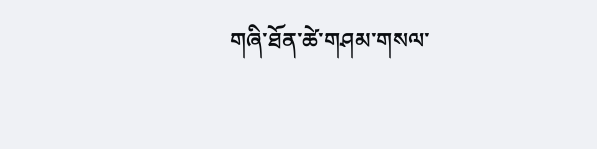གཞི་ཐོན་ཚེ་གཤམ་གསལ་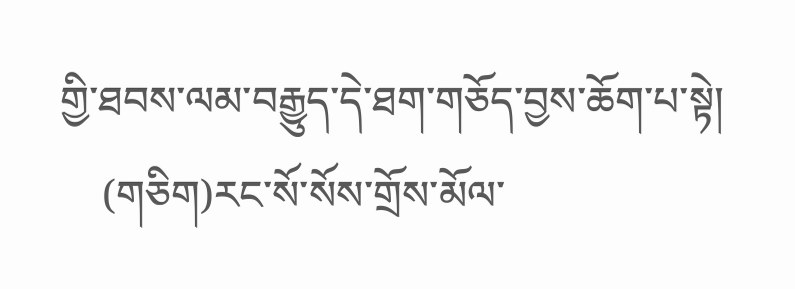གྱི་ཐབས་ལམ་བརྒྱུད་དེ་ཐག་གཅོད་བྱས་ཆོག་པ་སྟེ།
    (གཅིག)རང་སོ་སོས་གྲོས་མོལ་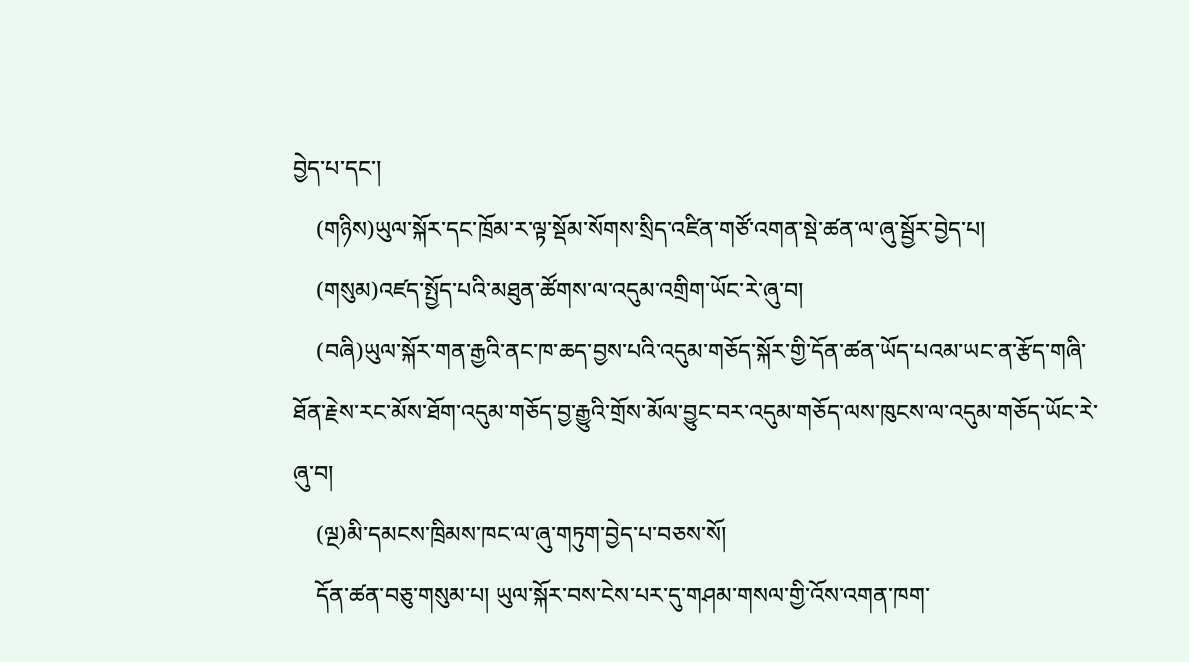བྱེད་པ་དང་།
    (གཉིས)ཡུལ་སྐོར་དང་ཁྲོམ་ར་ལྟ་སྡོམ་སོགས་སྲིད་འཛིན་གཙོ་འགན་སྡེ་ཚན་ལ་ཞུ་སྦྱོར་བྱེད་པ།
    (གསུམ)འཛད་སྤྱོད་པའི་མཐུན་ཚོགས་ལ་འདུམ་འགྲིག་ཡོང་རེ་ཞུ་བ།
    (བཞི)ཡུལ་སྐོར་གན་རྒྱའི་ནང་ཁ་ཆད་བྱས་པའི་འདུམ་གཅོད་སྐོར་གྱི་དོན་ཚན་ཡོད་པའམ་ཡང་ན་རྩོད་གཞི་ཐོན་རྗེས་རང་མོས་ཐོག་འདུམ་གཅོད་བྱ་རྒྱུའི་གྲོས་མོལ་བྱུང་བར་འདུམ་གཅོད་ལས་ཁུངས་ལ་འདུམ་གཅོད་ཡོང་རེ་ཞུ་བ།
    (ལྔ)མི་དམངས་ཁྲིམས་ཁང་ལ་ཞུ་གཏུག་བྱེད་པ་བཅས་སོ།
    དོན་ཚན་བཅུ་གསུམ་པ། ཡུལ་སྐོར་བས་ངེས་པར་དུ་གཤམ་གསལ་གྱི་འོས་འགན་ཁག་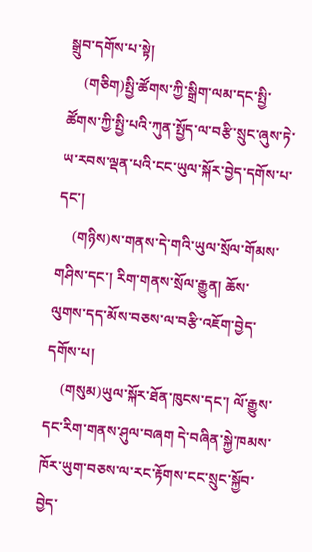སྒྲུབ་དགོས་པ་སྟེ།
    (གཅིག)སྤྱི་ཚོགས་ཀྱི་སྒྲིག་ལམ་དང་སྤྱི་ཚོགས་ཀྱི་སྤྱི་པའི་ཀུན་སྤྱོད་ལ་བརྩི་སྲུང་ཞུས་ཏེ་ཡ་རབས་ལྡན་པའི་ངང་ཡུལ་སྐོར་བྱེད་དགོས་པ་དང་།
    (གཉིས)ས་གནས་དེ་གའི་ཡུལ་སྲོལ་གོམས་གཤིས་དང་། རིག་གནས་སྲོལ་རྒྱུན། ཆོས་ལུགས་དད་མོས་བཅས་ལ་བརྩི་འཇོག་བྱེད་དགོས་པ།
    (གསུམ)ཡུལ་སྐོར་ཐོན་ཁུངས་དང་། ལོ་རྒྱུས་དང་རིག་གནས་ཤུལ་བཞག དེ་བཞིན་སྐྱེ་ཁམས་ཁོར་ཡུག་བཅས་ལ་རང་རྟོགས་ངང་སྲུང་སྐྱོབ་བྱེད་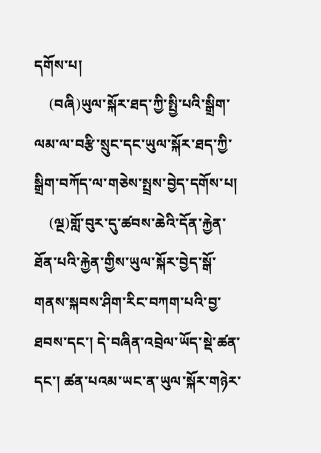དགོས་པ།
    (བཞི)ཡུལ་སྐོར་ཐད་ཀྱི་སྤྱི་པའི་སྒྲིག་ལམ་ལ་བརྩི་སྲུང་དང་ཡུལ་སྐོར་ཐད་ཀྱི་སྒྲིག་བཀོད་ལ་གཅེས་སྤྲས་བྱེད་དགོས་པ།
    (ལྔ)གློ་བུར་དུ་ཚབས་ཆེའི་དོན་རྐྱེན་ཐོན་པའི་རྐྱེན་གྱིས་ཡུལ་སྐོར་བྱེད་སྒོ་གནས་སྐབས་ཤིག་རིང་བཀག་པའི་བྱ་ཐབས་དང་། དེ་བཞིན་འབྲེལ་ཡོད་སྡེ་ཚན་དང་། ཚན་པའམ་ཡང་ན་ཡུལ་སྐོར་གཉེར་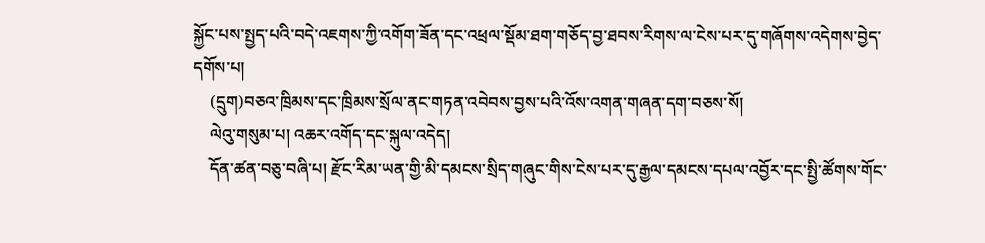སྐྱོང་པས་སྤྱད་པའི་བདེ་འཇགས་ཀྱི་འགོག་ཟོན་དང་འཕྲལ་སྡོམ་ཐག་གཅོད་བྱ་ཐབས་རིགས་ལ་ངེས་པར་དུ་གཞོགས་འདེགས་བྱེད་དགོས་པ།
    (དྲུག)བཅའ་ཁྲིམས་དང་ཁྲིམས་སྲོལ་ནང་གཏན་འབེབས་བྱས་པའི་འོས་འགན་གཞན་དག་བཅས་སོ།
    ལེའུ་གསུམ་པ། འཆར་འགོད་དང་སྐུལ་འདེད།
    དོན་ཚན་བཅུ་བཞི་པ། རྫོང་རིམ་ཡན་གྱི་མི་དམངས་སྲིད་གཞུང་གིས་ངེས་པར་དུ་རྒྱལ་དམངས་དཔལ་འབྱོར་དང་སྤྱི་ཚོགས་གོང་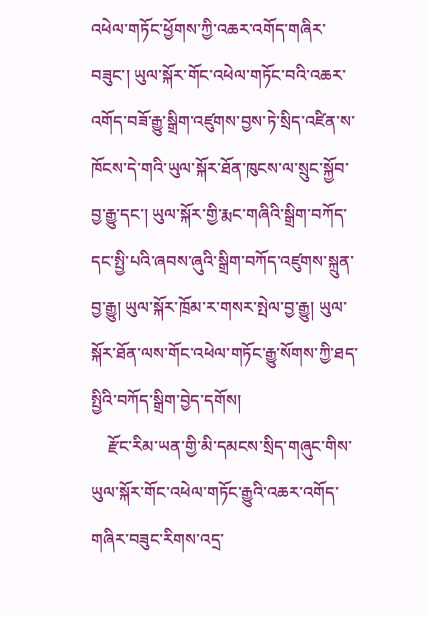འཕེལ་གཏོང་ཕྱོགས་ཀྱི་འཆར་འགོད་གཞིར་བཟུང་། ཡུལ་སྐོར་གོང་འཕེལ་གཏོང་བའི་འཆར་འགོད་བཟོ་རྒྱུ་སྒྲིག་འཛུགས་བྱས་ཏེ་སྲིད་འཛིན་ས་ཁོངས་དེ་གའི་ཡུལ་སྐོར་ཐོན་ཁུངས་ལ་སྲུང་སྐྱོབ་བྱ་རྒྱུ་དང་། ཡུལ་སྐོར་གྱི་རྨང་གཞིའི་སྒྲིག་བཀོད་དང་སྤྱི་པའི་ཞབས་ཞུའི་སྒྲིག་བཀོད་འཛུགས་སྐྲུན་བྱ་རྒྱུ། ཡུལ་སྐོར་ཁྲོམ་ར་གསར་སྤེལ་བྱ་རྒྱུ། ཡུལ་སྐོར་ཐོན་ལས་གོང་འཕེལ་གཏོང་རྒྱུ་སོགས་ཀྱི་ཐད་སྤྱིའི་བཀོད་སྒྲིག་བྱེད་དགོས།
    རྫོང་རིམ་ཡན་གྱི་མི་དམངས་སྲིད་གཞུང་གིས་ཡུལ་སྐོར་གོང་འཕེལ་གཏོང་རྒྱུའི་འཆར་འགོད་གཞིར་བཟུང་རིགས་འདྲ་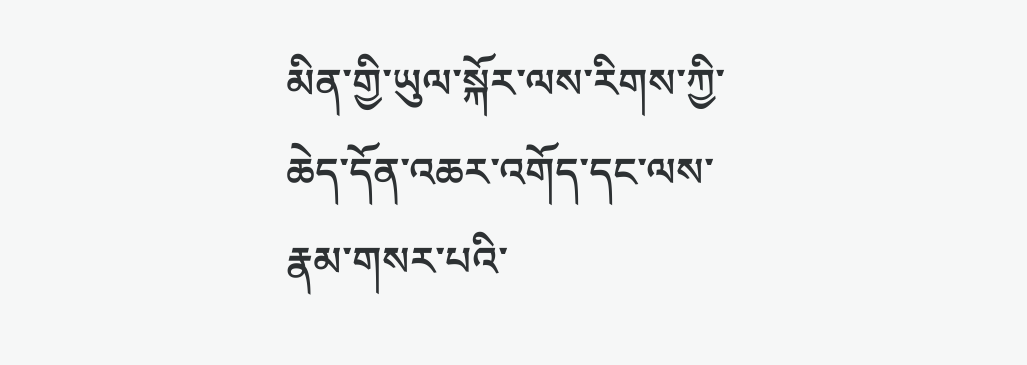མིན་གྱི་ཡུལ་སྐོར་ལས་རིགས་ཀྱི་ཆེད་དོན་འཆར་འགོད་དང་ལས་རྣམ་གསར་པའི་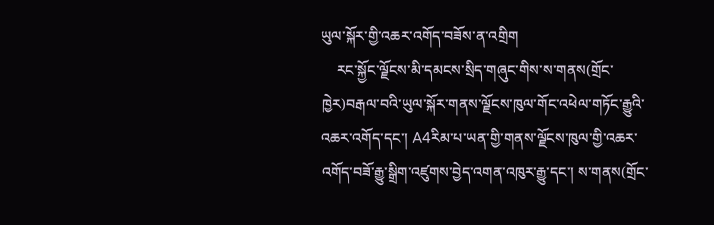ཡུལ་སྐོར་གྱི་འཆར་འགོད་བཟོས་ན་འགྲིག
    རང་སྐྱོང་ལྗོངས་མི་དམངས་སྲིད་གཞུང་གིས་ས་གནས(གྲོང་ཁྱེར)བརྒལ་བའི་ཡུལ་སྐོར་གནས་ལྗོངས་ཁུལ་གོང་འཕེལ་གཏོང་རྒྱུའི་འཆར་འགོད་དང་། A4རིམ་པ་ཡན་གྱི་གནས་ལྗོངས་ཁུལ་གྱི་འཆར་འགོད་བཟོ་རྒྱུ་སྒྲིག་འཛུགས་བྱེད་འགན་འཁུར་རྒྱུ་དང་། ས་གནས(གྲོང་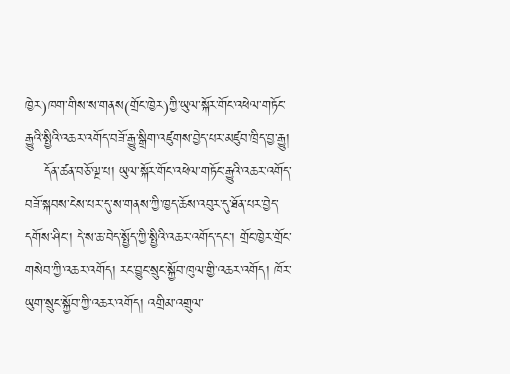ཁྱེར)ཁག་གིས་ས་གནས(གྲོང་ཁྱེར)ཀྱི་ཡུལ་སྐོར་གོང་འཕེལ་གཏོང་རྒྱུའི་སྤྱིའི་འཆར་འགོད་བཟོ་རྒྱུ་སྒྲིག་འཛུགས་བྱེད་པར་མཛུབ་ཁྲིད་བྱ་རྒྱུ།
    དོན་ཚན་བཅོ་ལྔ་པ། ཡུལ་སྐོར་གོང་འཕེལ་གཏོང་རྒྱུའི་འཆར་འགོད་བཟོ་སྐབས་ངེས་པར་དུ་ས་གནས་ཀྱི་ཁྱད་ཆོས་འབུར་དུ་ཐོན་པར་བྱེད་དགོས་ཤིང་། དེ་ས་ཆ་བེད་སྤྱོད་ཀྱི་སྤྱིའི་འཆར་འགོད་དང་། གྲོང་ཁྱེར་གྲོང་གསེབ་ཀྱི་འཆར་འགོད། རང་བྱུང་སྲུང་སྐྱོབ་ཁུལ་གྱི་འཆར་འགོད། ཁོར་ཡུག་སྲུང་སྐྱོབ་ཀྱི་འཆར་འགོད། འགྲིམ་འགྲུལ་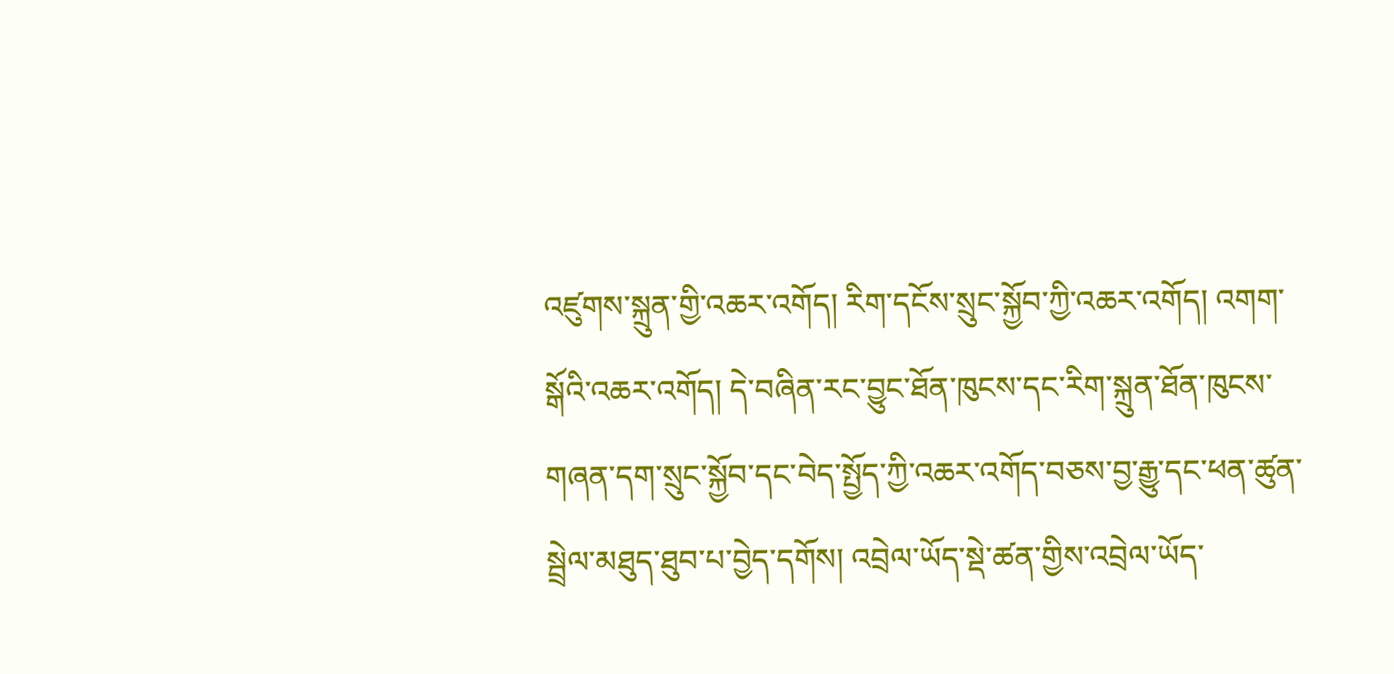འཛུགས་སྐྲུན་གྱི་འཆར་འགོད། རིག་དངོས་སྲུང་སྐྱོབ་ཀྱི་འཆར་འགོད། འགག་སྒོའི་འཆར་འགོད། དེ་བཞིན་རང་བྱུང་ཐོན་ཁུངས་དང་རིག་སྐྲུན་ཐོན་ཁུངས་གཞན་དག་སྲུང་སྐྱོབ་དང་བེད་སྤྱོད་ཀྱི་འཆར་འགོད་བཅས་བྱ་རྒྱུ་དང་ཕན་ཚུན་སྦྲེལ་མཐུད་ཐུབ་པ་བྱེད་དགོས། འབྲེལ་ཡོད་སྡེ་ཚན་གྱིས་འབྲེལ་ཡོད་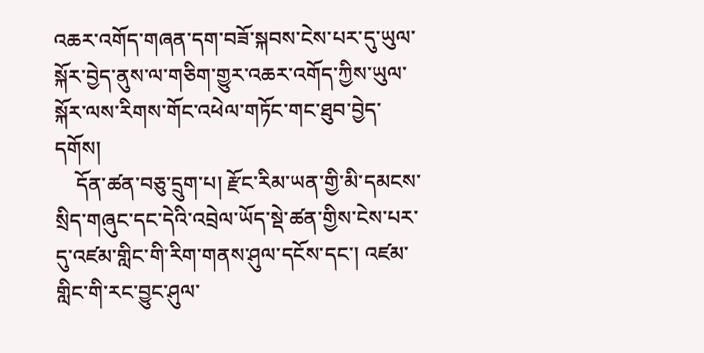འཆར་འགོད་གཞན་དག་བཟོ་སྐབས་ངེས་པར་དུ་ཡུལ་སྐོར་བྱེད་ནུས་ལ་གཅིག་གྱུར་འཆར་འགོད་ཀྱིས་ཡུལ་སྐོར་ལས་རིགས་གོང་འཕེལ་གཏོང་གང་ཐུབ་བྱེད་དགོས།
    དོན་ཚན་བཅུ་དྲུག་པ། རྫོང་རིམ་ཡན་གྱི་མི་དམངས་སྲིད་གཞུང་དང་དེའི་འབྲེལ་ཡོད་སྡེ་ཚན་གྱིས་ངེས་པར་དུ་འཛམ་གླིང་གི་རིག་གནས་ཤུལ་དངོས་དང་། འཛམ་གླིང་གི་རང་བྱུང་ཤུལ་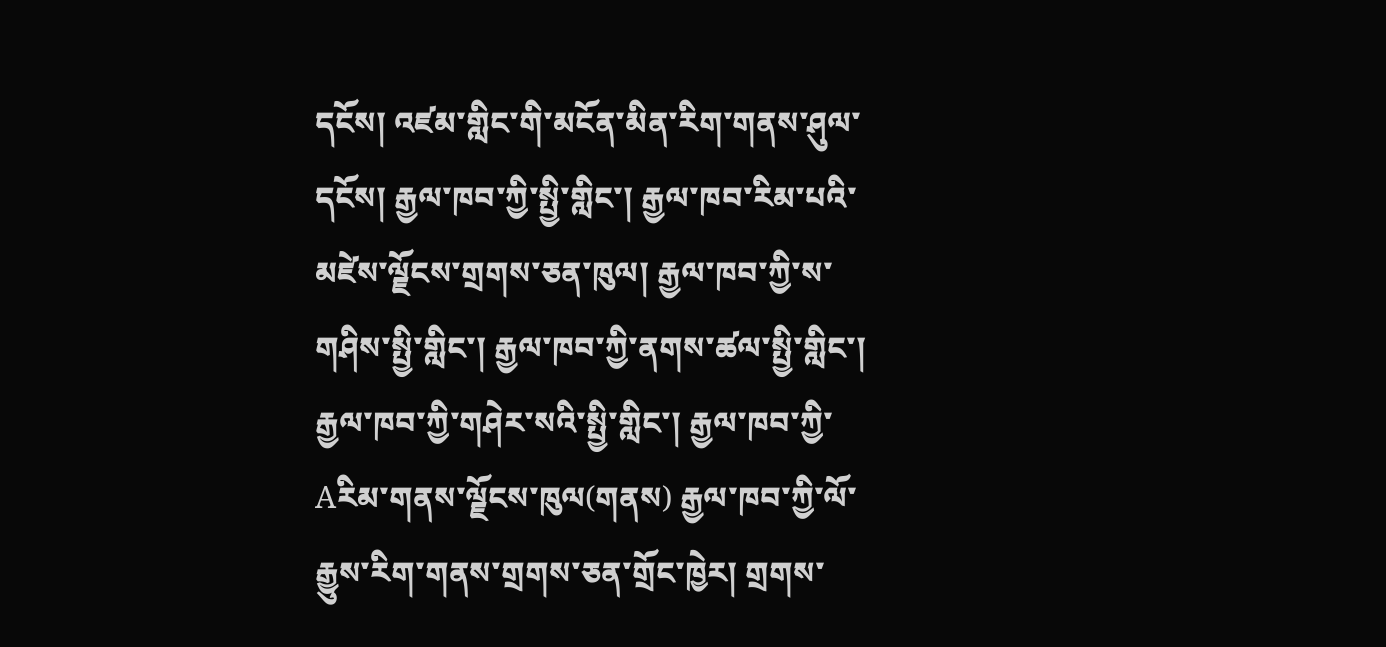དངོས། འཛམ་གླིང་གི་མངོན་མིན་རིག་གནས་ཤུལ་དངོས། རྒྱལ་ཁབ་ཀྱི་སྤྱི་གླིང་། རྒྱལ་ཁབ་རིམ་པའི་མཛེས་ལྗོངས་གྲགས་ཅན་ཁུལ། རྒྱལ་ཁབ་ཀྱི་ས་གཤིས་སྤྱི་གླིང་། རྒྱལ་ཁབ་ཀྱི་ནགས་ཚལ་སྤྱི་གླིང་། རྒྱལ་ཁབ་ཀྱི་གཤེར་སའི་སྤྱི་གླིང་། རྒྱལ་ཁབ་ཀྱི་Aརིམ་གནས་ལྗོངས་ཁུལ(གནས) རྒྱལ་ཁབ་ཀྱི་ལོ་རྒྱུས་རིག་གནས་གྲགས་ཅན་གྲོང་ཁྱེར། གྲགས་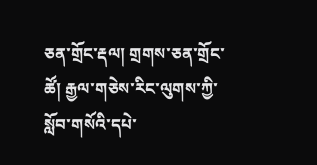ཅན་གྲོང་རྡལ། གྲགས་ཅན་གྲོང་ཚོ། རྒྱལ་གཅེས་རིང་ལུགས་ཀྱི་སློབ་གསོའི་དཔེ་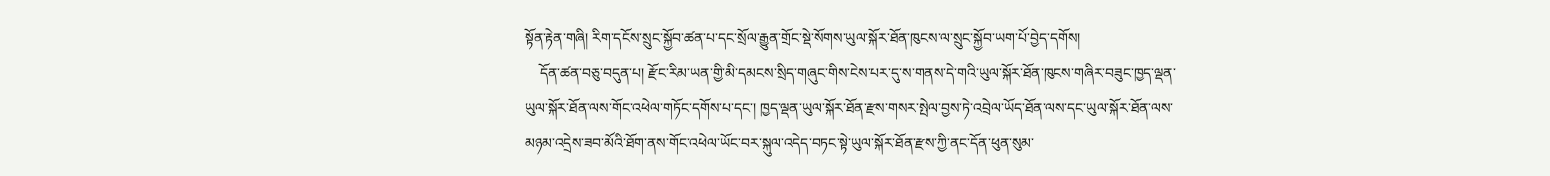སྟོན་རྟེན་གཞི། རིག་དངོས་སྲུང་སྐྱོབ་ཚན་པ་དང་སྲོལ་རྒྱུན་གྲོང་སྡེ་སོགས་ཡུལ་སྐོར་ཐོན་ཁུངས་ལ་སྲུང་སྐྱོབ་ཡག་པོ་བྱེད་དགོས།
    དོན་ཚན་བཅུ་བདུན་པ། རྫོང་རིམ་ཡན་གྱི་མི་དམངས་སྲིད་གཞུང་གིས་ངེས་པར་དུ་ས་གནས་དེ་གའི་ཡུལ་སྐོར་ཐོན་ཁུངས་གཞིར་བཟུང་ཁྱད་ལྡན་ཡུལ་སྐོར་ཐོན་ལས་གོང་འཕེལ་གཏོང་དགོས་པ་དང་། ཁྱད་ལྡན་ཡུལ་སྐོར་ཐོན་རྫས་གསར་སྤེལ་བྱས་ཏེ་འབྲེལ་ཡོད་ཐོན་ལས་དང་ཡུལ་སྐོར་ཐོན་ལས་མཉམ་འདྲེས་ཟབ་མོའི་ཐོག་ནས་གོང་འཕེལ་ཡོང་བར་སྐུལ་འདེད་བཏང་སྟེ་ཡུལ་སྐོར་ཐོན་རྫས་ཀྱི་ནང་དོན་ཕུན་སུམ་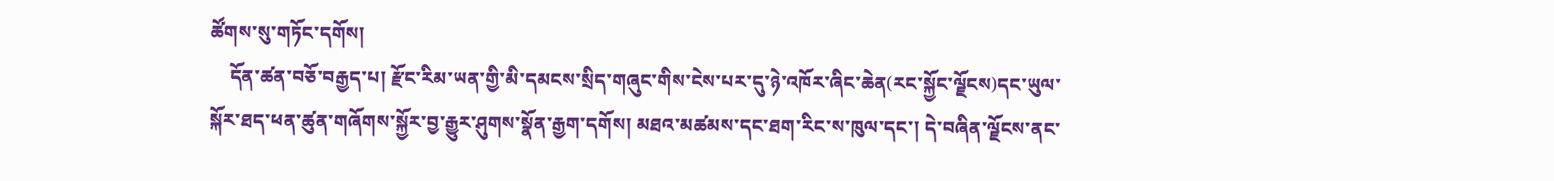ཚོགས་སུ་གཏོང་དགོས།
    དོན་ཚན་བཅོ་བརྒྱད་པ། རྫོང་རིམ་ཡན་གྱི་མི་དམངས་སྲིད་གཞུང་གིས་ངེས་པར་དུ་ཉེ་འཁོར་ཞིང་ཆེན(རང་སྐྱོང་ལྗོངས)དང་ཡུལ་སྐོར་ཐད་ཕན་ཚུན་གཞོགས་སྐྱོར་བྱ་རྒྱུར་ཤུགས་སྣོན་རྒྱག་དགོས། མཐའ་མཚམས་དང་ཐག་རིང་ས་ཁུལ་དང་། དེ་བཞིན་ལྗོངས་ནང་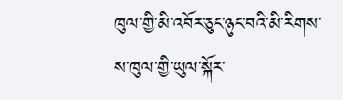ཁུལ་གྱི་མི་འབོར་ཅུང་ཉུང་བའི་མི་རིགས་ས་ཁུལ་གྱི་ཡུལ་སྐོར་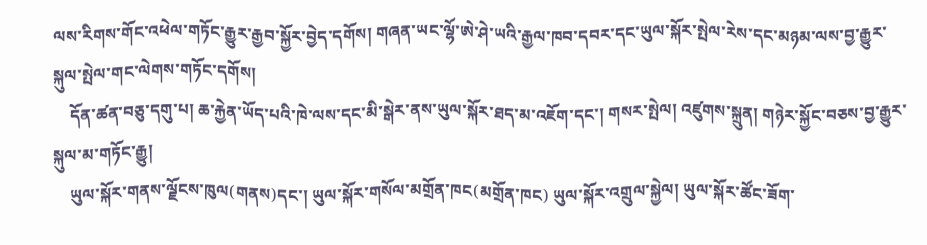ལས་རིགས་གོང་འཕེལ་གཏོང་རྒྱུར་རྒྱབ་སྐྱོར་བྱེད་དགོས། གཞན་ཡང་ལྷོ་ཨེ་ཤེ་ཡའི་རྒྱལ་ཁབ་དབར་དང་ཡུལ་སྐོར་སྤེལ་རེས་དང་མཉམ་ལས་བྱ་རྒྱུར་སྐུལ་སྤེལ་གང་ལེགས་གཏོང་དགོས།
    དོན་ཚན་བཅུ་དགུ་པ། ཆ་རྐྱེན་ཡོད་པའི་ཁེ་ལས་དང་མི་སྒེར་ནས་ཡུལ་སྐོར་ཐད་མ་འཇོག་དང་། གསར་སྤེལ། འཛུགས་སྐྲུན། གཉེར་སྐྱོང་བཅས་བྱ་རྒྱུར་སྐུལ་མ་གཏོང་རྒྱུ།
    ཡུལ་སྐོར་གནས་ལྗོངས་ཁུལ(གནས)དང་། ཡུལ་སྐོར་གསོལ་མགྲོན་ཁང(མགྲོན་ཁང) ཡུལ་སྐོར་འགྲུལ་སྐྱེལ། ཡུལ་སྐོར་ཚོང་ཟོག་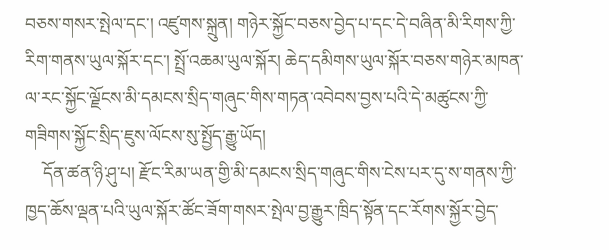བཅས་གསར་སྤེལ་དང་། འཛུགས་སྐྲུན། གཉེར་སྐྱོང་བཅས་བྱེད་པ་དང་དེ་བཞིན་མི་རིགས་ཀྱི་རིག་གནས་ཡུལ་སྐོར་དང་། སྤྲོ་འཆམ་ཡུལ་སྐོར། ཆེད་དམིགས་ཡུལ་སྐོར་བཅས་གཉེར་མཁན་ལ་རང་སྐྱོང་ལྗོངས་མི་དམངས་སྲིད་གཞུང་གིས་གཏན་འབེབས་བྱས་པའི་དེ་མཚུངས་ཀྱི་གཟིགས་སྐྱོང་སྲིད་ཇུས་ལོངས་སུ་སྤྱོད་རྒྱུ་ཡོད།
    དོན་ཚན་ཉི་ཤུ་པ། རྫོང་རིམ་ཡན་གྱི་མི་དམངས་སྲིད་གཞུང་གིས་ངེས་པར་དུ་ས་གནས་ཀྱི་ཁྱད་ཆོས་ལྡན་པའི་ཡུལ་སྐོར་ཚོང་ཟོག་གསར་སྤེལ་བྱ་རྒྱུར་ཁྲིད་སྟོན་དང་རོགས་སྐྱོར་བྱེད་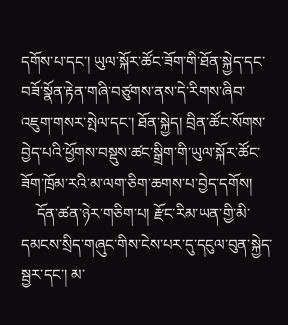དགོས་པ་དང་། ཡུལ་སྐོར་ཚོང་ཟོག་གི་ཐོན་སྐྱེད་དང་བཟོ་སྣོན་རྟེན་གཞི་བཙུགས་ནས་དེ་རིགས་ཞིབ་འཇུག་གསར་སྤེལ་དང་། ཐོན་སྐྱེད། བྲིན་ཚོང་སོགས་བྱེད་པའི་ཕྱོགས་བསྡུས་ཚང་སྒྲིག་གི་ཡུལ་སྐོར་ཚོང་ཟོག་ཁྲོམ་རའི་མ་ལག་ཅིག་ཆགས་པ་བྱེད་དགོས།
    དོན་ཚན་ཉེར་གཅིག་པ། རྫོང་རིམ་ཡན་གྱི་མི་དམངས་སྲིད་གཞུང་གིས་ངེས་པར་དུ་དངུལ་བུན་སྐྱེད་སྦྱར་དང་། མ་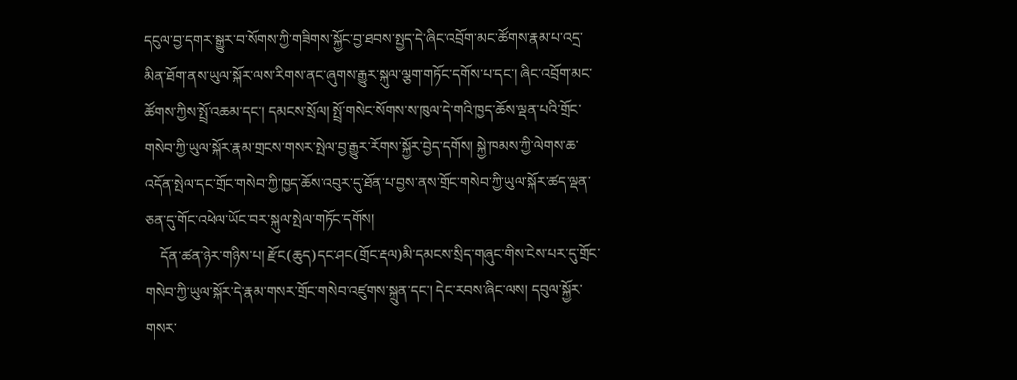དངུལ་བྱ་དགར་སྒྱུར་བ་སོགས་ཀྱི་གཟིགས་སྐྱོང་བྱ་ཐབས་སྤྱད་དེ་ཞིང་འབྲོག་མང་ཚོགས་རྣམ་པ་འདྲ་མིན་ཐོག་ནས་ཡུལ་སྐོར་ལས་རིགས་ནང་ཞུགས་རྒྱུར་སྐུལ་ལྕག་གཏོང་དགོས་པ་དང་། ཞིང་འབྲོག་མང་ཚོགས་ཀྱིས་སྤྲོ་འཆམ་དང་། དམངས་སྲོལ། སྤྲོ་གསེང་སོགས་ས་ཁུལ་དེ་གའི་ཁྱད་ཆོས་ལྡན་པའི་གྲོང་གསེབ་ཀྱི་ཡུལ་སྐོར་རྣམ་གྲངས་གསར་སྤེལ་བྱ་རྒྱུར་རོགས་སྐྱོར་བྱེད་དགོས། སྐྱེ་ཁམས་ཀྱི་ལེགས་ཆ་འདོན་སྤེལ་དང་གྲོང་གསེབ་ཀྱི་ཁྱད་ཆོས་འབུར་དུ་ཐོན་པ་བྱས་ནས་གྲོང་གསེབ་ཀྱི་ཡུལ་སྐོར་ཚད་ལྡན་ཅན་དུ་གོང་འཕེལ་ཡོང་བར་སྐུལ་སྤེལ་གཏོང་དགོས།
    དོན་ཚན་ཉེར་གཉིས་པ། རྫོང(ཆུད)དང་ཤང(གྲོང་རྡལ)མི་དམངས་སྲིད་གཞུང་གིས་ངེས་པར་དུ་གྲོང་གསེབ་ཀྱི་ཡུལ་སྐོར་དེ་རྣམ་གསར་གྲོང་གསེབ་འཛུགས་སྐྲུན་དང་། དེང་རབས་ཞིང་ལས། དབུལ་སྐྱོར་གསར་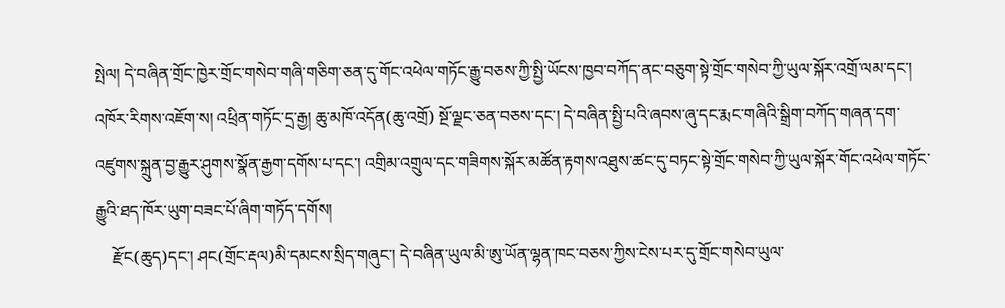སྤེལ། དེ་བཞིན་གྲོང་ཁྱེར་གྲོང་གསེབ་གཞི་གཅིག་ཅན་དུ་གོང་འཕེལ་གཏོང་རྒྱུ་བཅས་ཀྱི་སྤྱི་ཡོངས་ཁྱབ་བཀོད་ནང་བཅུག་སྟེ་གྲོང་གསེབ་ཀྱི་ཡུལ་སྐོར་འགྲོ་ལམ་དང་། འཁོར་རིགས་འཇོག་ས། འཕྲིན་གཏོང་དྲ་རྒྱ། ཆུ་མཁོ་འདོན(ཆུ་འགྲོ) སྔོ་ལྗང་ཅན་བཅས་དང་། དེ་བཞིན་སྤྱི་པའི་ཞབས་ཞུ་དང་རྨང་གཞིའི་སྒྲིག་བཀོད་གཞན་དག་འཛུགས་སྐྲུན་བྱ་རྒྱུར་ཤུགས་སྣོན་རྒྱག་དགོས་པ་དང་། འགྲིམ་འགྲུལ་དང་གཟིགས་སྐོར་མཚོན་རྟགས་འཐུས་ཚང་དུ་བཏང་སྟེ་གྲོང་གསེབ་ཀྱི་ཡུལ་སྐོར་གོང་འཕེལ་གཏོང་རྒྱུའི་ཐད་ཁོར་ཡུག་བཟང་པོ་ཞིག་གཏོད་དགོས།
    རྫོང(ཆུད)དང་། ཤང(གྲོང་རྡལ)མི་དམངས་སྲིད་གཞུང་། དེ་བཞིན་ཡུལ་མི་ཨུ་ཡོན་ལྷན་ཁང་བཅས་ཀྱིས་ངེས་པར་དུ་གྲོང་གསེབ་ཡུལ་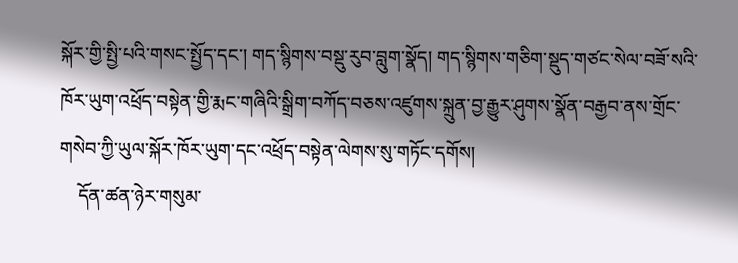སྐོར་གྱི་སྤྱི་པའི་གསང་སྤྱོད་དང་། གད་སྙིགས་བསྡུ་རུབ་བླུག་སྣོད། གད་སྙིགས་གཅིག་སྡུད་གཙང་སེལ་བཟོ་སའི་ཁོར་ཡུག་འཕྲོད་བསྟེན་གྱི་རྨང་གཞིའི་སྒྲིག་བཀོད་བཅས་འཛུགས་སྐྲུན་བྱ་རྒྱུར་ཤུགས་སྣོན་བརྒྱབ་ནས་གྲོང་གསེབ་ཀྱི་ཡུལ་སྐོར་ཁོར་ཡུག་དང་འཕྲོད་བསྟེན་ལེགས་སུ་གཏོང་དགོས།
    དོན་ཚན་ཉེར་གསུམ་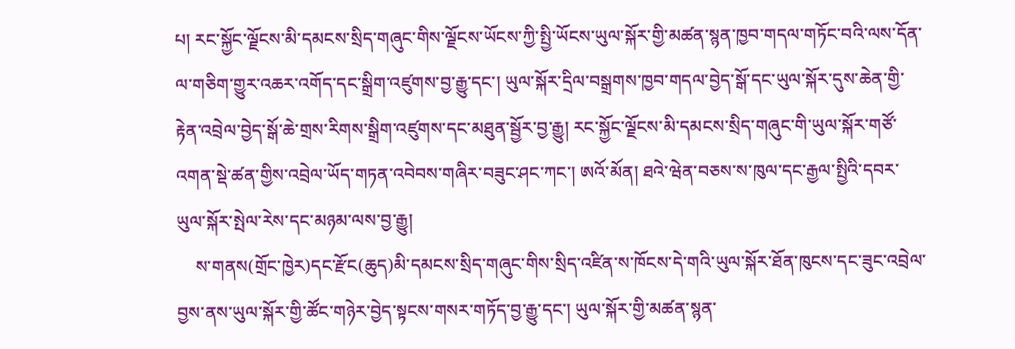པ། རང་སྐྱོང་ལྗོངས་མི་དམངས་སྲིད་གཞུང་གིས་ལྗོངས་ཡོངས་ཀྱི་སྤྱི་ཡོངས་ཡུལ་སྐོར་གྱི་མཚན་སྙན་ཁྱབ་གདལ་གཏོང་བའི་ལས་དོན་ལ་གཅིག་གྱུར་འཆར་འགོད་དང་སྒྲིག་འཛུགས་བྱ་རྒྱུ་དང་། ཡུལ་སྐོར་དྲིལ་བསྒྲགས་ཁྱབ་གདལ་བྱེད་སྒོ་དང་ཡུལ་སྐོར་དུས་ཆེན་གྱི་རྟེན་འབྲེལ་བྱེད་སྒོ་ཆེ་གྲས་རིགས་སྒྲིག་འཛུགས་དང་མཐུན་སྦྱོར་བྱ་རྒྱུ། རང་སྐྱོང་ལྗོངས་མི་དམངས་སྲིད་གཞུང་གི་ཡུལ་སྐོར་གཙོ་འགན་སྡེ་ཚན་གྱིས་འབྲེལ་ཡོད་གཏན་འབེབས་གཞིར་བཟུང་ཤང་ཀང་། ཨའོ་མོན། ཐའེ་ཝེན་བཅས་ས་ཁུལ་དང་རྒྱལ་སྤྱིའི་དབར་ཡུལ་སྐོར་སྤེལ་རེས་དང་མཉམ་ལས་བྱ་རྒྱུ།
    ས་གནས(གྲོང་ཁྱེར)དང་རྫོང(ཆུད)མི་དམངས་སྲིད་གཞུང་གིས་སྲིད་འཛིན་ས་ཁོངས་དེ་གའི་ཡུལ་སྐོར་ཐོན་ཁུངས་དང་ཟུང་འབྲེལ་བྱས་ནས་ཡུལ་སྐོར་གྱི་ཚོང་གཉེར་བྱེད་སྟངས་གསར་གཏོད་བྱ་རྒྱུ་དང་། ཡུལ་སྐོར་གྱི་མཚན་སྙན་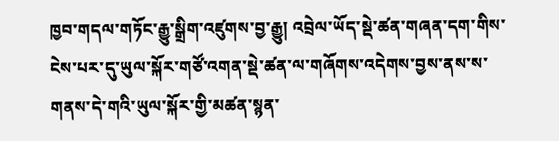ཁྱབ་གདལ་གཏོང་རྒྱུ་སྒྲིག་འཛུགས་བྱ་རྒྱུ། འབྲེལ་ཡོད་སྡེ་ཚན་གཞན་དག་གིས་ངེས་པར་དུ་ཡུལ་སྐོར་གཙོ་འགན་སྡེ་ཚན་ལ་གཞོགས་འདེགས་བྱས་ནས་ས་གནས་དེ་གའི་ཡུལ་སྐོར་གྱི་མཚན་སྙན་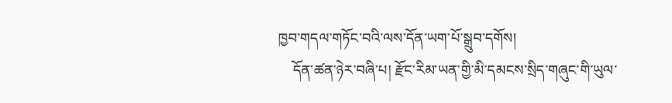ཁྱབ་གདལ་གཏོང་བའི་ལས་དོན་ཡག་པོ་སྒྲུབ་དགོས།
    དོན་ཚན་ཉེར་བཞི་པ། རྫོང་རིམ་ཡན་གྱི་མི་དམངས་སྲིད་གཞུང་གི་ཡུལ་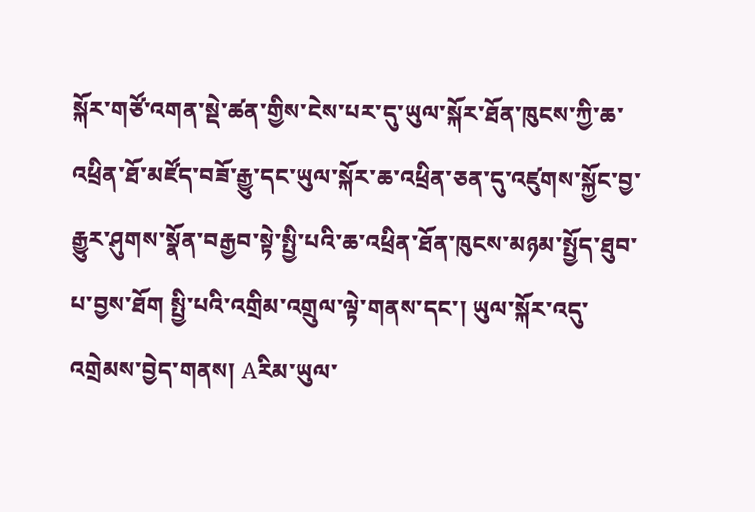སྐོར་གཙོ་འགན་སྡེ་ཚན་གྱིས་ངེས་པར་དུ་ཡུལ་སྐོར་ཐོན་ཁུངས་ཀྱི་ཆ་འཕྲིན་ཐོ་མཛོད་བཟོ་རྒྱུ་དང་ཡུལ་སྐོར་ཆ་འཕྲིན་ཅན་དུ་འཛུགས་སྐྱོང་བྱ་རྒྱུར་ཤུགས་སྣོན་བརྒྱབ་སྟེ་སྤྱི་པའི་ཆ་འཕྲིན་ཐོན་ཁུངས་མཉམ་སྤྱོད་ཐུབ་པ་བྱས་ཐོག སྤྱི་པའི་འགྲིམ་འགྲུལ་ལྟེ་གནས་དང་། ཡུལ་སྐོར་འདུ་འགྲེམས་བྱེད་གནས། Aརིམ་ཡུལ་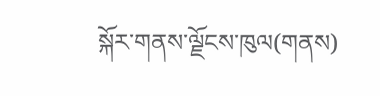སྐོར་གནས་ལྗོངས་ཁུལ(གནས)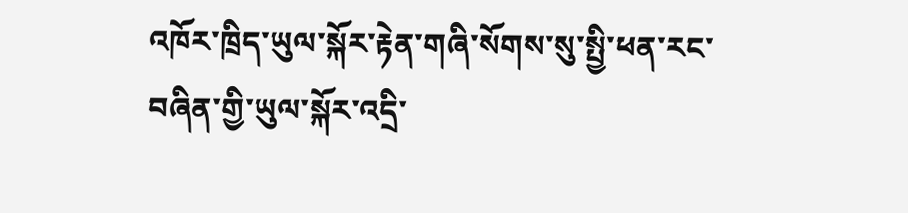འཁོར་ཁྲིད་ཡུལ་སྐོར་རྟེན་གཞི་སོགས་སུ་སྤྱི་ཕན་རང་བཞིན་གྱི་ཡུལ་སྐོར་འདྲི་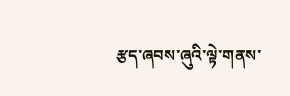རྩད་ཞབས་ཞུའི་ལྟེ་གནས་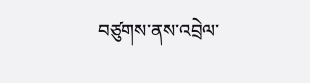བཙུགས་ནས་འབྲེལ་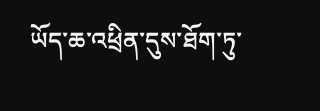ཡོད་ཆ་འཕྲིན་དུས་ཐོག་ཏུ་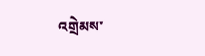འགྲེམས་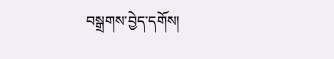བསྒྲགས་བྱེད་དགོས།